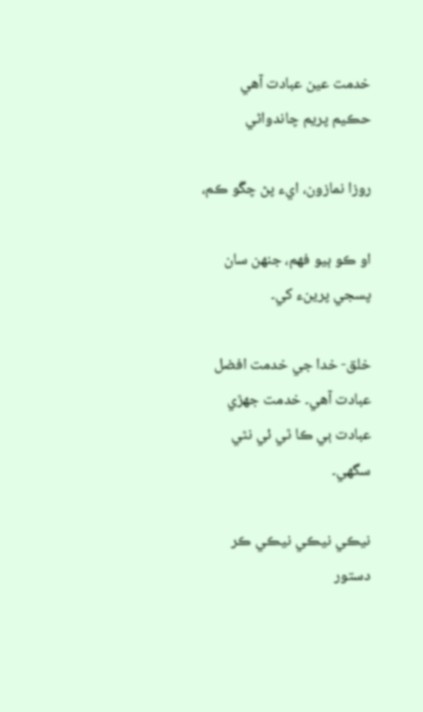خدمت عين عبادت آهي حڪيم پريم چاندواڻي

روزا نمازون، ايء پڻ چڱو ڪم،

او ڪو ٻيو فهم، جنهن سان پسجي پرينء کي۔

خلق- خدا جي خدمت افضل عبادت آهي۔ خدمت جهڙي عبادت ٻي ڪا ٿي ئي نٿي سگهي۔

نيڪي نيڪي نيڪي ڪر دستور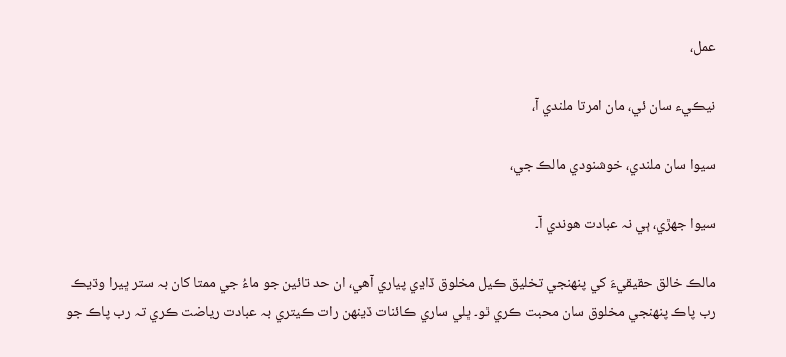عمل،

نيڪيء سان ئي، مان امرتا ملندي آ،

سيوا سان ملندي، خوشنودي مالڪ جي،

سيوا جهڙي، ٻي نہ عبادت هوندي آ۔

مالڪ خالق حقيقيءَ کي پنهنجي تخليق ڪيل مخلوق ڏاڍي پياري آهي، ان حد تائين جو ماءُ جي ممتا کان بہ ستر ڀيرا وڌيڪ رب پاڪ پنهنجي مخلوق سان محبت ڪري ٿو۔ ڀلي ساري ڪائنات ڏينهن رات ڪيتري بہ عبادت رياضت ڪري تہ رب پاڪ جو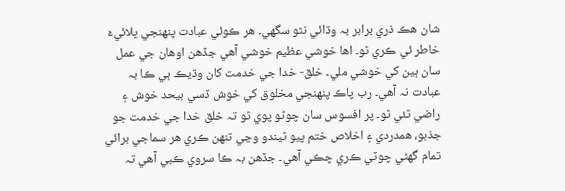شان هڪ ذري برابر بہ وڌائي نٿو سگهي۔ هر ڪوئي عبادت پنهنجي ڀلائيءَ خاطر ئي ڪري ٿو۔ اها خوشي عظيم خوشي آهي جڏهن اوهان جي عمل سان ٻين کي خوشي ملي۔ خلق- خدا جي خدمت کان وڌيڪ ٻي ڪا بہ عبادت نہ آهي۔ رب پاڪ پنهنجي مخلوق کي خوش ڏسي بيحد خوش ۽ راضي ٿئي ٿو۔ پر افسوس سان چوڻو پوي ٿو تہ خلق خدا جي خدمت جو جذبو، همدردي ۽ اخلاص ختم پيو ٿيندو وڃي تنهن ڪري هر سماجي برائي تمام گهڻي چوٽي ڪري چڪي آهي۔ جڏهن بہ ڪا سروي ڪبي آهي تہ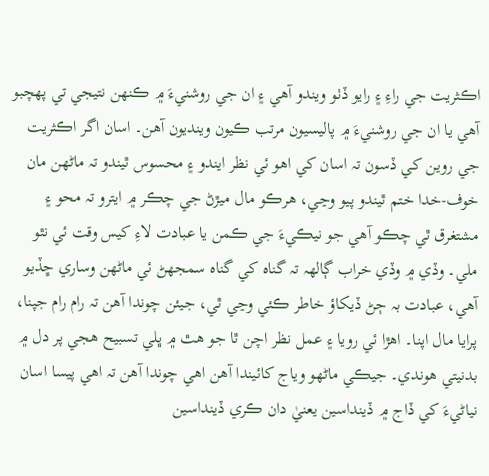اڪثريت جي راءِ ۽ رايو ڏٺو ويندو آهي ۽ ان جي روشنيءَ ۾ ڪنهن نتيجي تي پهچبو آهي يا ان جي روشنيءَ ۾ پاليسيون مرتب ڪيون وينديون آهن۔ اسان اگر اڪثريت جي روين کي ڏسون تہ اسان کي اهو ئي نظر ايندو ۽ محسوس ٿيندو تہ ماڻهن مان خوف-خدا ختم ٿيندو پيو وڃي، هرڪو مال ميڙڻ جي چڪر ۾ ايترو تہ محو ۽ مشتغرق ٿي چڪو آهي جو نيڪيءَ جي ڪمن يا عبادت لاءِ کيس وقت ئي نٿو ملي۔ وڏي ۾ وڏي خراب ڳالهہ تہ گناه کي گناه سمجهڻ ئي ماڻهن وساري ڇڏيو آهي، عبادت بہ ڄڻ ڏيکاؤ خاطر ڪئي وڃي ٿي، جيئن چوندا آهن تہ رام رام جپنا، پرايا مال اپنا۔ اهڙا ئي رويا ۽ عمل نظر اچن ٿا جو هٿ ۾ ڀلي تسبيح هجي پر دل ۾ بدنيتي هوندي۔ جيڪي ماڻهو وياج کائيندا آهن اهي چوندا آهن تہ اهي پيسا اسان نياڻيءَ کي ڏاج ۾ ڏينداسين يعنيٰ دان ڪري ڏينداسين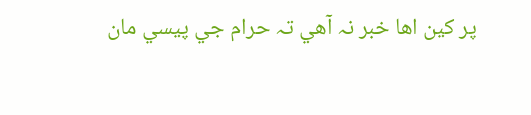پر کين اها خبر نہ آهي تہ حرام جي پيسي مان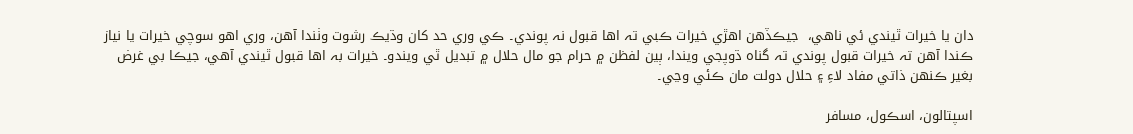دان يا خيرات ٿيندي ئي ناهي،  جيڪڏهن اهڙي خيرات ڪبي تہ اها قبول نہ پوندي۔ ڪي وري حد کان وڌيڪ رشوت وٺندا آهن، وري اهو سوچي خيرات يا نياز ڪندا آهن تہ خيرات قبول پوندي تہ گناه ڌوپجي ويندا، ٻين لفظن ۾ حرام جو مال حلال ۾ تبديل ٿي ويندو۔ خيرات بہ اها قبول ٿيندي آهي، جيڪا بي غرض بغير ڪنهن ذاتي مفاد لاءِ ۽ حلال دولت مان ڪئي وڃي۔

اسپتالون، اسڪول، مسافر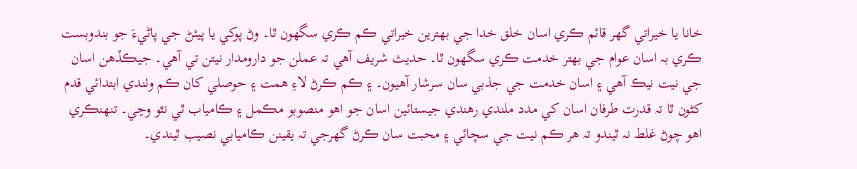خانا يا خيراتي گهر قائم ڪري اسان خلق خدا جي بهترين خيراتي ڪم ڪري سگهون ٿا۔ وڻ پوکي يا پيئڻ جي پاڻيءَ جو بندوبست ڪري بہ اسان عوام جي بهتر خدمت ڪري سگهون ٿا۔ حديث شريف آهي تہ عملن جو دارومدار نيتن تي آهي۔ جيڪڏهن اسان جي نيت نيڪ آهي ۽ اسان خدمت جي جذبي سان سرشار آهيون۔ ۽ ڪم ڪرڻ لاءِ همت ۽ حوصلي کان ڪم وٺندي ابتدائي قدم کڻون ٿا تہ قدرت طرفان اسان کي مدد ملندي رهندي جيستائين اسان جو اهو منصوبو مڪمل ۽ ڪامياب ٿي نٿو وڃي۔ تنهنڪري اهو چوڻ غلط نہ ٿيندو تہ هر ڪم نيت جي سچائي ۽ محبت سان ڪرڻ گهرجي تہ يقينن ڪاميابي نصيب ٿيندي۔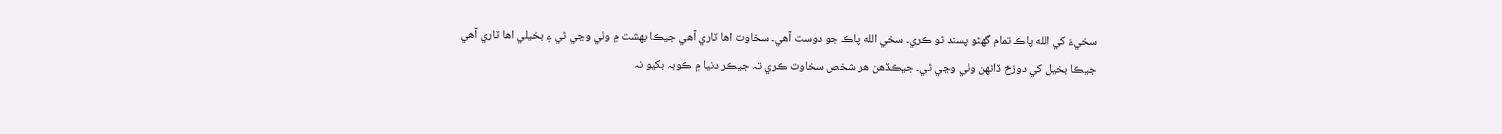سخيءَ کي الله پاڪ تمام گهڻو پسند ٿو ڪري۔ سخي الله پاڪ جو دوست آهي۔ سخاوت اها ٽاري آهي جيڪا بهشت ۾ وٺي وڃي ٿي ۽ بخيلي اها ٽاري آهي جيڪا بخيل کي دوزخ ڏانهن وٺي وڃي ٿي۔ جيڪڏهن هر شخص سخاوت ڪري تہ جيڪر دنيا ۾ ڪوبہ بکيو نہ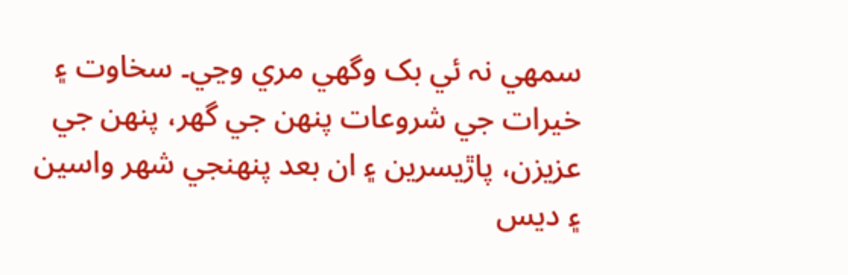سمهي نہ ئي بک وگهي مري وڃي۔ سخاوت ۽ خيرات جي شروعات پنهن جي گهر، پنهن جي عزيزن، پاڙيسرين ۽ ان بعد پنهنجي شهر واسين ۽ ديس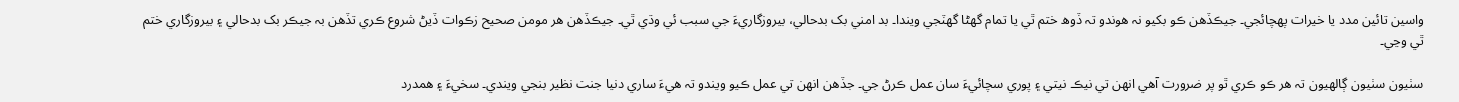واسين تائين مدد يا خيرات پهچائجي۔ جيڪڏهن ڪو بکيو نہ هوندو تہ ڏوھ ختم ٿي يا تمام گهڻا گهٽجي ويندا۔ بد امني بک بدحالي، بيروزگاريءَ جي سبب ئي وڌي ٿي۔ جيڪڏهن هر مومن صحيح زڪوات ڏيڻ شروع ڪري تڏهن بہ جيڪر بک بدحالي ۽ بيروزگاري ختم ٿي وڃي۔

سٺيون سٺيون ڳالهيون تہ هر ڪو ڪري ٿو پر ضرورت آهي انهن تي نيڪ نيتي ۽ پوري سچائيءَ سان عمل ڪرڻ جي۔ جڏهن انهن تي عمل ڪيو ويندو تہ هيءَ ساري دنيا جنت نظير بنجي ويندي۔ سخيءَ ۽ همدرد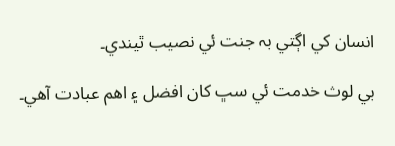انسان کي اڳتي بہ جنت ئي نصيب ٿيندي۔

بي لوث خدمت ئي سڀ کان افضل ۽ اهم عبادت آهي۔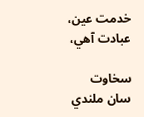خدمت عين، عبادت آهي،

سخاوت سان ملندي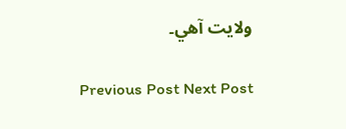ولايت آهي۔

Previous Post Next Post